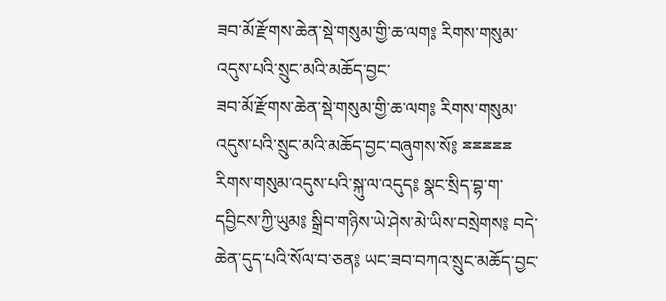ཟབ་མོ་རྫོགས་ཆེན་སྡེ་གསུམ་གྱི་ཆ་ལག༔ རིགས་གསུམ་འདུས་པའི་སྲུང་མའི་མཆོད་བྱང་
ཟབ་མོ་རྫོགས་ཆེན་སྡེ་གསུམ་གྱི་ཆ་ལག༔ རིགས་གསུམ་འདུས་པའི་སྲུང་མའི་མཆོད་བྱང་བཞུགས་སོ༔ ྈྈྈྈྈ རིགས་གསུམ་འདུས་པའི་སྐུ་ལ་འདུད༔ སྣང་སྲིད་བྷ་ག་དབྱིངས་ཀྱི་ཡུམ༔ སྒྲིབ་གཉིས་ཡེ་ཤེས་མེ་ཡིས་བསྲེགས༔ བདེ་ཆེན་དུད་པའི་སོལ་བ་ཅན༔ ཡང་ཟབ་བཀའ་སྲུང་མཆོད་བྱང་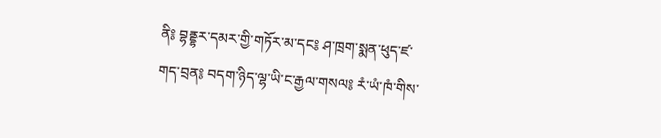ནི༔ བྷནྡྷར་དམར་གྱི་གཏོར་མ་དང༔ ཤ་ཁྲག་སྨན་ཕུད་ཛ་གད་བྲན༔ བདག་ཉིད་ལྷ་ཡི་ང་རྒྱལ་གསལ༔ རཾ་ཡཾ་ཁཾ་གིས་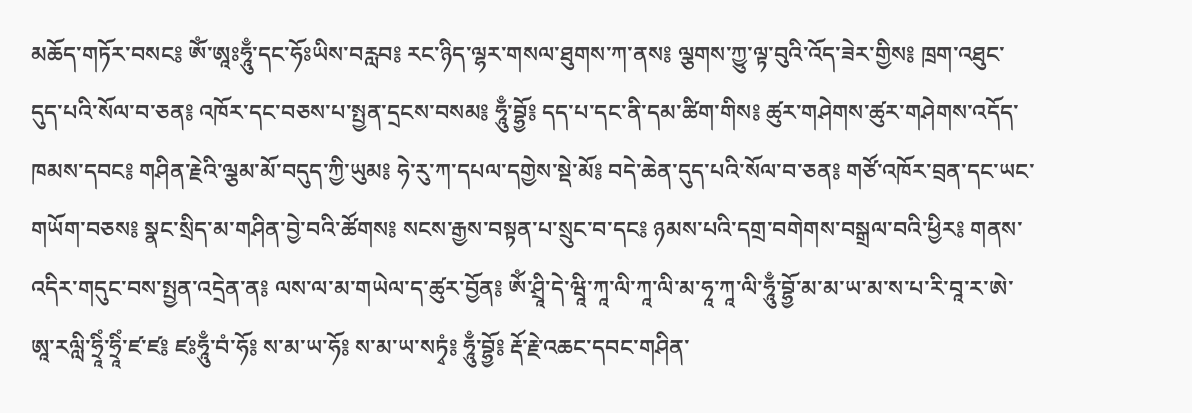མཆོད་གཏོར་བསང༔ ཨོཾ་ཨཱཿཧཱུྃ་དང་ཧོཿཡིས་བརླབ༔ རང་ཉིད་ལྷར་གསལ་ཐུགས་ཀ་ནས༔ ལྕགས་ཀྱུ་ལྟ་བུའི་འོད་ཟེར་གྱིས༔ ཁྲག་འཐུང་དུད་པའི་སོལ་བ་ཅན༔ འཁོར་དང་བཅས་པ་སྤྱན་དྲངས་བསམ༔ ཧཱུྃ་བྷྱོ༔ དད་པ་དང་ནི་དམ་ཚིག་གིས༔ ཚུར་གཤེགས་ཚུར་གཤེགས་འདོད་ཁམས་དབང༔ གཤིན་རྗེའི་ལྕམ་མོ་བདུད་ཀྱི་ཡུམ༔ ཧེ་རུ་ཀ་དཔལ་དགྱེས་སྡེ་མོ༔ བདེ་ཆེན་དུད་པའི་སོལ་བ་ཅན༔ གཙོ་འཁོར་བྲན་དང་ཡང་གཡོག་བཅས༔ སྣང་སྲིད་མ་གཤིན་བྱེ་བའི་ཚོགས༔ སངས་རྒྱས་བསྟན་པ་སྲུང་བ་དང༔ ཉམས་པའི་དགྲ་བགེགས་བསྒྲལ་བའི་ཕྱིར༔ གནས་འདིར་གདུང་བས་སྤྱན་འདྲེན་ན༔ ལས་ལ་མ་གཡེལ་ད་ཚུར་བྱོན༔ ཨོཾ་ཤྲཱི་དེ་ཝཱི་ཀཱ་ལི་ཀཱ་ལི་མ་ཧཱ་ཀཱ་ལི་ཧཱུྃ་བྷྱོ་མ་མ་ཡ་མ་ས་པ་རི་བཱ་ར་ཨེ་ཨཱ་རལླི་ཧྲཱིཾ་ཧྲཱིཾ་ཛ་ཛ༔ ཛཿཧཱུྃ་བཾ་ཧོ༔ ས་མ་ཡ་ཧོ༔ ས་མ་ཡ་སཏྭཾ༔ ཧཱུྃ་བྷྱོ༔ རྡོ་རྗེ་འཆང་དབང་གཤིན་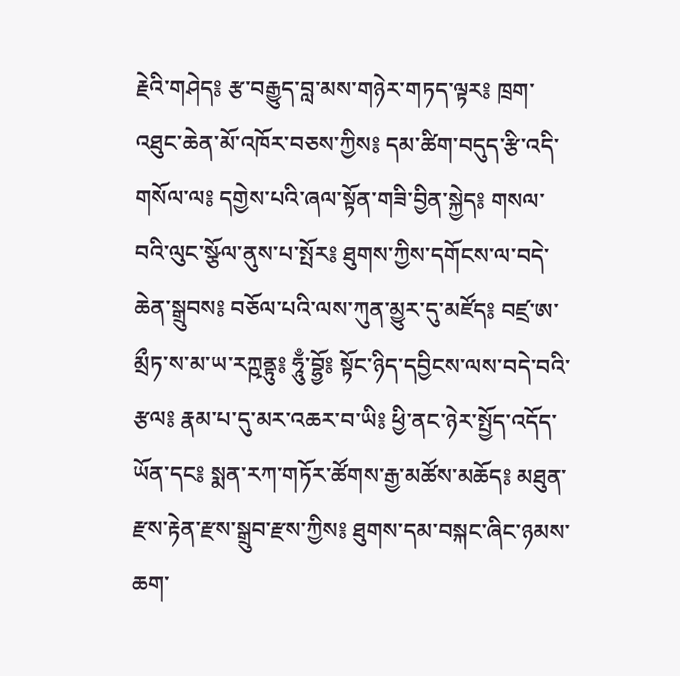རྗེའི་གཤེད༔ རྩ་བརྒྱུད་བླ་མས་གཉེར་གཏད་ལྟར༔ ཁྲག་འཐུང་ཆེན་མོ་འཁོར་བཅས་ཀྱིས༔ དམ་ཚིག་བདུད་རྩི་འདི་གསོལ་ལ༔ དགྱེས་པའི་ཞལ་སྟོན་གཟི་བྱིན་སྐྱེད༔ གསལ་བའི་ལུང་སྩོལ་ནུས་པ་སྤོར༔ ཐུགས་ཀྱིས་དགོངས་ལ་བདེ་ཆེན་སྒྲུབས༔ བཅོལ་པའི་ལས་ཀུན་མྱུར་དུ་མཛོད༔ བཛྲ་ཨ་མྲྀཏ་ས་མ་ཡ་རཀྵནྟུ༔ ཧཱུྃ་བྷྱོ༔ སྟོང་ཉིད་དབྱིངས་ལས་བདེ་བའི་རྩལ༔ རྣམ་པ་དུ་མར་འཆར་བ་ཡི༔ ཕྱི་ནང་ཉེར་སྤྱོད་འདོད་ཡོན་དང༔ སྨན་རཀ་གཏོར་ཚོགས་རྒྱ་མཚོས་མཆོད༔ མཐུན་རྫས་རྟེན་རྫས་སྒྲུབ་རྫས་ཀྱིས༔ ཐུགས་དམ་བསྐང་ཞིང་ཉམས་ཆག་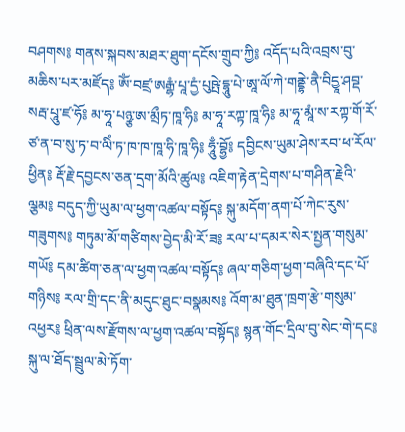བཤགས༔ གནས་སྐབས་མཐར་ཐུག་དངོས་གྲུབ་ཀྱི༔ འདོད་པའི་འབྲས་བུ་མཆིས་པར་མཛོད༔ ཨོཾ་བཛྲ་ཨརྒྷཾ་པཱ་དྱཾ་པུཥྤེ་དྷཱུ་པེ་ཨཱ་ལོ་ཀེ་གནྡྷེ་ནཻ་བིདྱཱ་ཤབྡ་སརྦ་པཱུ་ཛ་ཧོ༔ མ་ཧཱ་པཉྩ་ཨ་མྲྀཏ་ཁཱ་ཧི༔ མ་ཧཱ་རཀྟ་ཁཱ་ཧི༔ མ་ཧཱ་མཱཾ་ས་རཀྟ་གོ་རོ་ཙ་ན་བ་སུ་ཏ་བ་ལིཾ་ཏ་ཁ་ཁ་ཁཱ་ཧི་ཁཱ་ཧི༔ ཧཱུྃ་བྷྱོ༔ དབྱིངས་ཡུམ་ཤེས་རབ་ཕ་རོལ་ཕྱིན༔ རྡོ་རྗེ་དབྱངས་ཅན་དྲག་མོའི་ཚུལ༔ འཇིག་རྟེན་དྲེགས་པ་གཤིན་རྗེའི་ལྕམ༔ བདུད་ཀྱི་ཡུམ་ལ་ཕྱག་འཚལ་བསྟོད༔ སྐུ་མདོག་ནག་པོ་ཀེང་རུས་གཟུགས༔ གཏུམ་མོ་གཙིགས་བྱེད་མི་རོ་ཟ༔ རལ་པ་དམར་སེར་སྤྱན་གསུམ་གཡོ༔ དམ་ཚིག་ཅན་ལ་ཕྱག་འཚལ་བསྟོད༔ ཞལ་གཅིག་ཕྱག་བཞིའི་དང་པོ་གཉིས༔ རལ་གྲི་དང་ནི་མདུང་ཐུང་བསྣམས༔ འོག་མ་ཐུན་ཁྲག་རྩེ་གསུམ་འཕྱར༔ ཕྲིན་ལས་རྫོགས་ལ་ཕྱག་འཚལ་བསྟོད༔ སྙན་གོང་དྲིལ་བུ་སེང་གེ་དང༔ སྐུ་ལ་ཐོད་སྦྲུལ་མེ་ཏོག་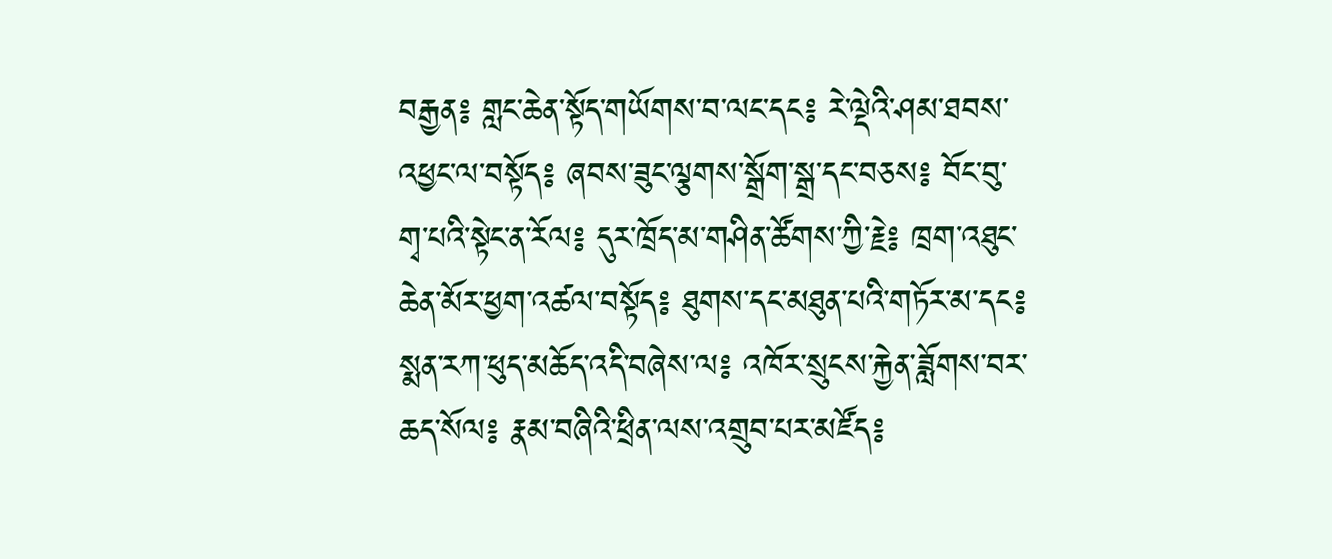བརྒྱན༔ གླང་ཆེན་སྟོད་གཡོགས་བ་ལང་དང༔ རེ་ལྡེའི་ཤམ་ཐབས་འཕྱང་ལ་བསྟོད༔ ཞབས་ཟུང་ལྕགས་སྒྲོག་སྒྲ་དང་བཅས༔ བོང་བུ་གྭ་པའི་སྟེང་ན་རོལ༔ དུར་ཁྲོད་མ་གཤིན་ཚོགས་ཀྱི་རྗེ༔ ཁྲག་འཐུང་ཆེན་མོར་ཕྱག་འཚལ་བསྟོད༔ ཐུགས་དང་མཐུན་པའི་གཏོར་མ་དང༔ སྨན་རཀ་ཕུད་མཆོད་འདི་བཞེས་ལ༔ འཁོར་སྲུངས་རྐྱེན་ཟློགས་བར་ཆད་སོལ༔ རྣམ་བཞིའི་ཕྲིན་ལས་འགྲུབ་པར་མཛོད༔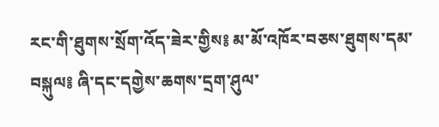རང་གི་ཐུགས་སྲོག་འོད་ཟེར་གྱིས༔ མ་མོ་འཁོར་བཅས་ཐུགས་དམ་བསྐུལ༔ ཞི་དང་དགྱེས་ཆགས་དྲག་ཤུལ་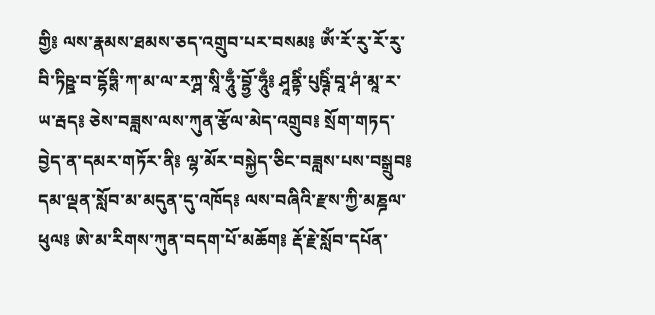གྱི༔ ལས་རྣམས་ཐམས་ཅད་འགྲུབ་པར་བསམ༔ ཨོཾ་རོ་རུ་རོ་རུ་བི་ཏིཥྛ་བ་དྷོཏྶི་ཀ་མ་ལ་རཀྴ་སཱི་ཧཱུྃ་བྷྱོ་ཧཱུྃ༔ ཤཱནྟིཾ་པུཥྚིཾ་བཱ་ཤཾ་མཱ་ར་ཡ་རྦད༔ ཅེས་བཟླས་ལས་ཀུན་རྩོལ་མེད་འགྲུབ༔ སྲོག་གཏད་བྱེད་ན་དམར་གཏོར་ནི༔ ལྷ་མོར་བསྐྱེད་ཅིང་བཟླས་པས་བསྒྲུབ༔ དམ་ལྡན་སློབ་མ་མདུན་དུ་འཁོད༔ ལས་བཞིའི་རྫས་ཀྱི་མཎྜལ་ཕུལ༔ ཨེ་མ་རིགས་ཀུན་བདག་པོ་མཆོག༔ རྡོ་རྗེ་སློབ་དཔོན་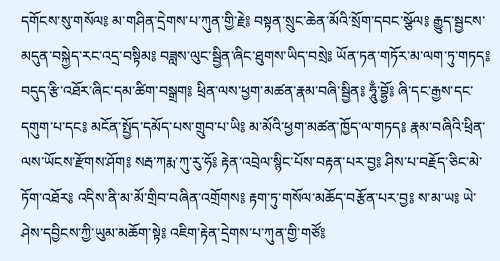དགོངས་སུ་གསོལ༔ མ་གཤིན་དྲེགས་པ་ཀུན་གྱི་རྗེ༔ བསྟན་སྲུང་ཆེན་མོའི་སྲོག་དབང་སྩོལ༔ རྒྱུད་སྦྱངས་མདུན་བསྐྱེད་རང་འདྲ་བསྟིམ༔ བཟླས་ལུང་སྦྱིན་ཞིང་ཐུགས་ཡིད་བསྲེ༔ ཡོན་ཏན་གཏོར་མ་ལག་ཏུ་གཏད༔ བདུད་རྩི་འཐོར་ཞིང་དམ་ཚིག་བསྒྲག༔ ཕྲིན་ལས་ཕྱག་མཚན་རྣམ་བཞི་སྦྱིན༔ ཧཱུྃ་བྷྱོ༔ ཞི་དང་རྒྱས་དང་དགུག་པ་དང༔ མངོན་སྤྱོད་དམོད་པས་གྲུབ་པ་ཡི༔ མ་མོའི་ཕྱག་མཚན་ཁྱོད་ལ་གཏད༔ རྣམ་བཞིའི་ཕྲིན་ལས་ཡོངས་རྫོགས་ཤོག༔ སརྦ་ཀརྨ་ཀུ་རུ་ཧོ༔ རྟེན་འབྲེལ་སྙིང་པོས་བརྟན་པར་བྱ༔ ཤིས་པ་བརྗོད་ཅིང་མེ་ཏོག་འཐོར༔ འདིས་ནི་མ་མོ་གྲིབ་བཞིན་འགྲོགས༔ རྟག་ཏུ་གསོལ་མཆོད་བརྩོན་པར་བྱ༔ ས་མ་ཡ༔ ཡེ་ཤེས་དབྱིངས་ཀྱི་ཡུམ་མཆོག་སྟེ༔ འཇིག་རྟེན་དྲེགས་པ་ཀུན་གྱི་གཙོ༔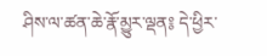ཤིས་ལ་ཚན་ཆེ་རྣོ་མྱུར་ལྡན༔ དེ་ཕྱིར་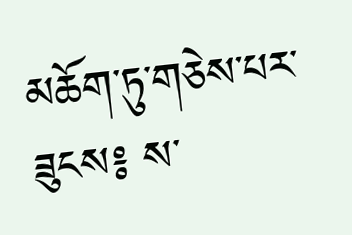མཆོག་ཏུ་གཅེས་པར་ཟུངས༔ ས་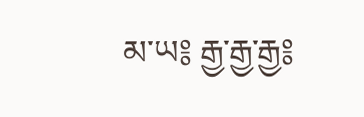མ་ཡ༔ རྒྱ་རྒྱ་རྒྱ༔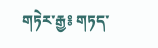གཏེར་རྒྱ༔ གཏད་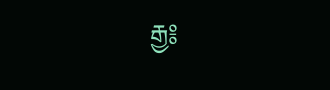རྒྱ༔